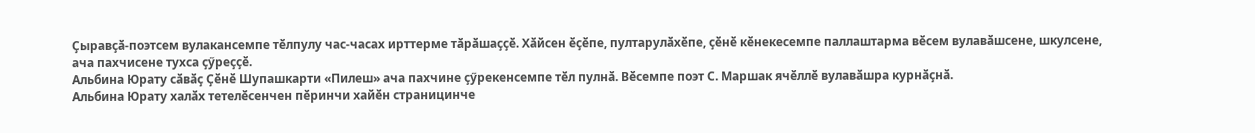Ҫыравҫӑ-поэтсем вулакансемпе тӗлпулу час-часах ирттерме тӑрӑшаҫҫӗ. Хӑйсен ӗҫӗпе, пултарулӑхӗпе, ҫӗнӗ кӗнекесемпе паллаштарма вӗсем вулавӑшсене, шкулсене, ача пахчисене тухса ҫӳреҫҫӗ.
Альбина Юрату сӑвӑҫ Ҫӗнӗ Шупашкарти «Пилеш» ача пахчине ҫӳрекенсемпе тӗл пулнӑ. Вӗсемпе поэт С. Маршак ячӗллӗ вулавӑшра курнӑҫнӑ.
Альбина Юрату халӑх тетелӗсенчен пӗринчи хайӗн страницинче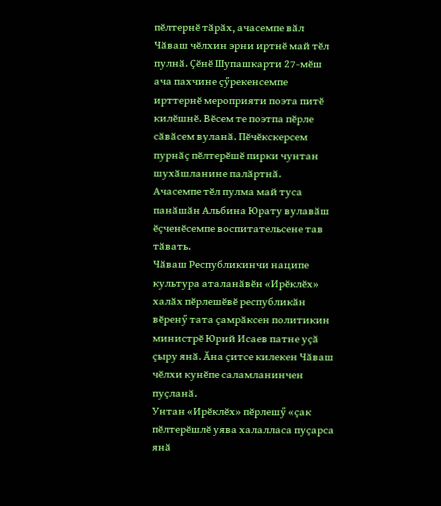пӗлтернӗ тӑрӑх, ачасемпе вӑл Чӑваш чӗлхин эрни иртнӗ май тӗл пулнӑ. Ҫӗнӗ Шупашкарти 27-мӗш ача пахчине ҫӳрекенсемпе ирттернӗ мероприяти поэта питӗ килӗшнӗ. Вӗсем те поэтпа пӗрле сӑвӑсем вуланӑ. Пӗчӗкскерсем пурнӑҫ пӗлтерӗшӗ пирки чунтан шухӑшланине палӑртнӑ.
Ачасемпе тӗл пулма май туса панӑшӑн Альбина Юрату вулавӑш ӗҫченӗсемпе воспитательсене тав тӑвать.
Чӑваш Республикинчи наципе культура аталанӑвӗн «Ирӗклӗх» халӑх пӗрлешӗвӗ республикӑн вӗренӳ тата ҫамрӑксен политикин министрӗ Юрий Исаев патне уҫӑ ҫыру янӑ. Ӑна ҫитсе килекен Чӑваш чӗлхи кунӗпе саламланинчен пуҫланӑ.
Унтан «Ирӗклӗх» пӗрлешӳ «ҫак пӗлтерӗшлӗ уява халалласа пуҫарса янӑ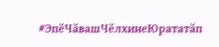#ЭпӗЧӑвашЧӗлхинеЮрататӑп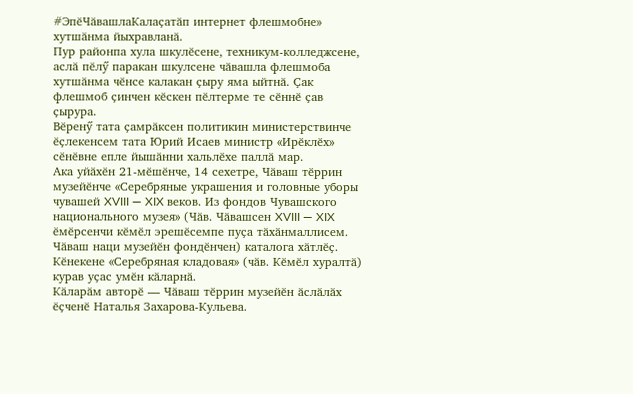#ЭпӗЧӑвашлаКалаҫатӑп интернет флешмобне» хутшӑнма йыхравланӑ.
Пур районпа хула шкулӗсене, техникум-колледжсене, аслӑ пӗлӳ паракан шкулсене чӑвашла флешмоба хутшӑнма чӗнсе калакан ҫыру яма ыйтнӑ. Ҫак флешмоб ҫинчен кӗскен пӗлтерме те сӗннӗ ҫав ҫырура.
Вӗренӳ тата ҫамрӑксен политикин министерствинче ӗҫлекенсем тата Юрий Исаев министр «Ирӗклӗх» сӗнӗвне епле йышӑнни хальлӗхе паллӑ мар.
Ака уйӑхӗн 21-мӗшӗнче, 14 сехетре, Чӑваш тӗррин музейӗнче «Серебряные украшения и головные уборы чувашей XVIII — XIX веков. Из фондов Чувашского национального музея» (Чӑв. Чӑвашсен XVIII — XIX ӗмӗрсенчи кӗмӗл эрешӗсемпе пуҫа тӑхӑнмаллисем. Чӑваш наци музейӗн фондӗнчен) каталога хӑтлӗҫ.
Кӗнекене «Серебряная кладовая» (чӑв. Кӗмӗл хуралтӑ) курав уҫас умӗн кӑларнӑ.
Кӑларӑм авторӗ — Чӑваш тӗррин музейӗн ӑслӑлӑх ӗҫченӗ Наталья Захарова-Кульева.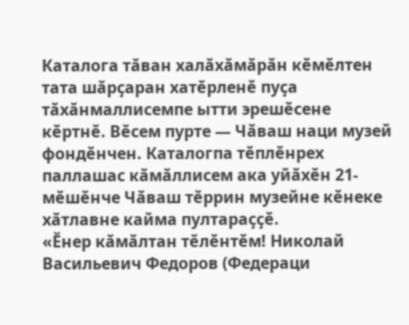Каталога тӑван халӑхӑмӑрӑн кӗмӗлтен тата шӑрҫаран хатӗрленӗ пуҫа тӑхӑнмаллисемпе ытти эрешӗсене кӗртнӗ. Вӗсем пурте — Чӑваш наци музей фондӗнчен. Каталогпа тӗплӗнрех паллашас кӑмӑллисем ака уйӑхӗн 21-мӗшӗнче Чӑваш тӗррин музейне кӗнеке хӑтлавне кайма пултараҫҫӗ.
«Ӗнер кӑмӑлтан тӗлӗнтӗм! Николай Васильевич Федоров (Федераци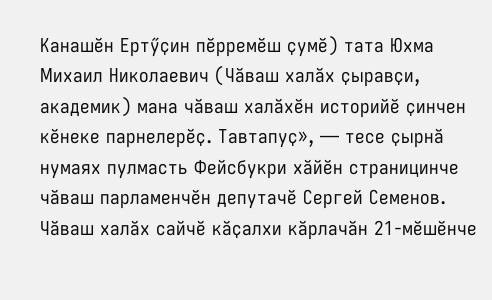Канашӗн Ертӳҫин пӗрремӗш ҫумӗ) тата Юхма Михаил Николаевич (Чӑваш халӑх ҫыравҫи, академик) мана чӑваш халӑхӗн историйӗ ҫинчен кӗнеке парнелерӗҫ. Тавтапуҫ», — тесе ҫырнӑ нумаях пулмасть Фейсбукри хӑйӗн страницинче чӑваш парламенчӗн депутачӗ Сергей Семенов.
Чӑваш халӑх сайчӗ кӑҫалхи кӑрлачӑн 21-мӗшӗнче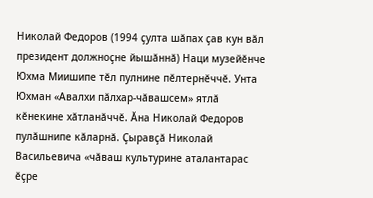Николай Федоров (1994 ҫулта шӑпах ҫав кун вӑл президент должноҫне йышӑннӑ) Наци музейӗнче Юхма Миишипе тӗл пулнине пӗлтернӗччӗ. Унта Юхман «Авалхи пӑлхар-чӑвашсем» ятлӑ кӗнекине хӑтланӑччӗ. Ӑна Николай Федоров пулӑшнипе кӑларнӑ. Ҫыравҫӑ Николай Васильевича «чӑваш культурине аталантарас ӗҫре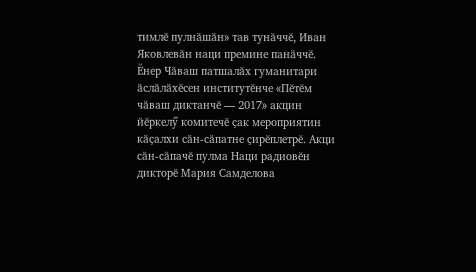тимлӗ пулнӑшӑн» тав тунӑччӗ, Иван Яковлевӑн наци премине панӑччӗ.
Ӗнер Чӑваш патшалӑх гуманитари ӑслӑлӑхӗсен институтӗнче «Пӗтӗм чӑваш диктанчӗ — 2017» акцин йӗркелӳ комитечӗ ҫак мероприятин кӑҫалхи сӑн-сӑпатне ҫирӗплетрӗ. Акци сӑн-сӑпачӗ пулма Наци радиовӗн дикторӗ Мария Самделова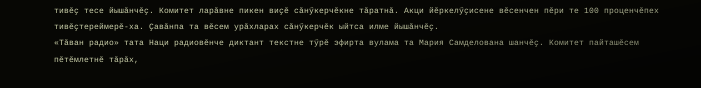тивӗҫ тесе йышӑнчӗҫ. Комитет ларӑвне пикен виҫӗ сӑнӳкерчӗкне тӑратнӑ. Акци йӗркелӳҫисене вӗсенчен пӗри те 100 проценчӗпех тивӗҫтереймерӗ-ха. Ҫавӑнпа та вӗсем урӑхларах сӑнӳкерчӗк ыйтса илме йышӑнчӗҫ.
«Тӑван радио» тата Наци радиовӗнче диктант текстне тӳрӗ эфирта вулама та Мария Самделована шанчӗҫ. Комитет пайташӗсем пӗтӗмлетнӗ тӑрӑх,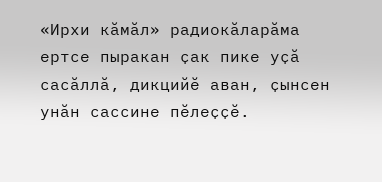«Ирхи кӑмӑл» радиокӑларӑма ертсе пыракан ҫак пике уҫӑ сасӑллӑ, дикцийӗ аван, ҫынсен унӑн сассине пӗлеҫҫӗ.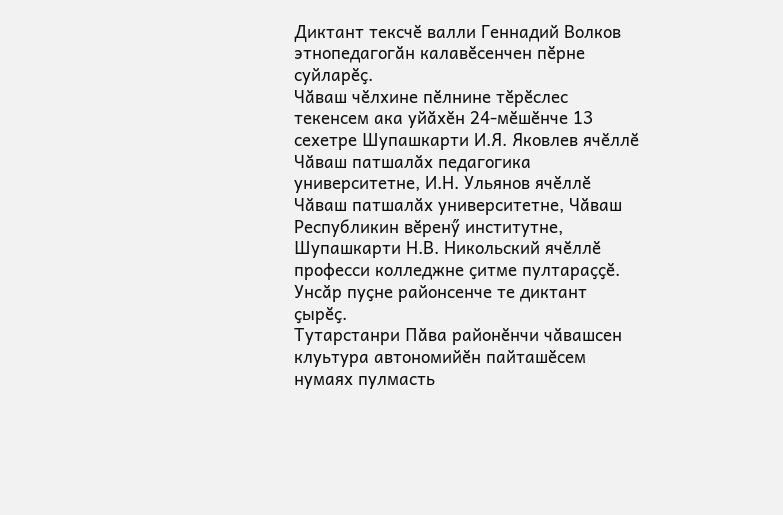Диктант тексчӗ валли Геннадий Волков этнопедагогӑн калавӗсенчен пӗрне суйларӗҫ.
Чӑваш чӗлхине пӗлнине тӗрӗслес текенсем ака уйӑхӗн 24-мӗшӗнче 13 сехетре Шупашкарти И.Я. Яковлев ячӗллӗ Чӑваш патшалӑх педагогика университетне, И.Н. Ульянов ячӗллӗ Чӑваш патшалӑх университетне, Чӑваш Республикин вӗренӳ институтне, Шупашкарти Н.В. Никольский ячӗллӗ професси колледжне ҫитме пултараҫҫӗ. Унсӑр пуҫне районсенче те диктант ҫырӗҫ.
Тутарстанри Пӑва районӗнчи чӑвашсен клуьтура автономийӗн пайташӗсем нумаях пулмасть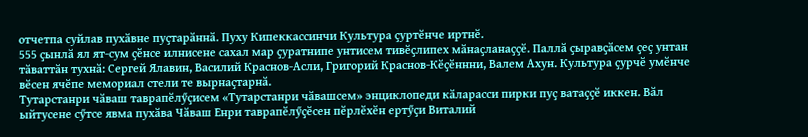отчетпа суйлав пухӑвне пуҫтарӑннӑ. Пуху Кипеккассинчи Культура ҫуртӗнче иртнӗ.
555 ҫынлӑ ял ят-сум ҫӗнсе илнисене сахал мар ҫуратнипе унтисем тивӗҫлипех мӑнаҫланаҫҫӗ. Паллӑ ҫыравҫӑсем ҫеҫ унтан тӑваттӑн тухнӑ: Сергей Ялавин, Василий Краснов-Асли, Григорий Краснов-Кӗҫӗннни, Валем Ахун. Культура ҫурчӗ умӗнче вӗсен ячӗпе мемориал стели те вырнаҫтарнӑ.
Тутарстанри чӑваш таврапӗлӳҫисем «Тутарстанри чӑвашсем» энциклопеди кӑларасси пирки пуҫ ватаҫҫӗ иккен. Вӑл ыйтусене сӳтсе явма пухӑва Чӑваш Енри таврапӗлӳҫӗсен пӗрлӗхӗн ертӳҫи Виталий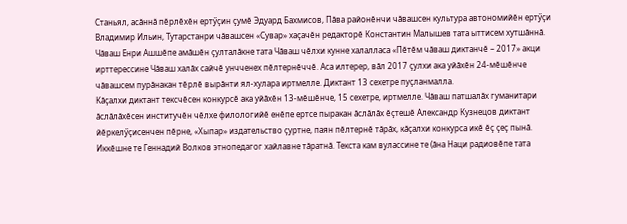Станьял, асӑннӑ пӗрлӗхӗн ертӳҫин ҫумӗ Эдуард Бахмисов, Пӑва районӗнчи чӑвашсен культура автономийӗн ертӳҫи Владимир Ильин, Тутарстанри чӑвашсен «Сувар» хаҫачӗн редакторӗ Константин Малышев тата ыттисем хутшӑннӑ.
Чӑваш Енри Ашшӗпе амӑшӗн ҫулталӑкне тата Чӑваш чӗлхи кунне халалласа «Пӗтӗм чӑваш диктанчӗ – 2017» акци ирттерессине Чӑваш халӑх сайчӗ унчченех пӗлтернӗччӗ. Аса илтерер, вӑл 2017 ҫулхи ака уйӑхӗн 24-мӗшӗнче чӑвашсем пурӑнакан тӗрлӗ вырӑнти ял-хулара иртмелле. Диктант 13 сехетре пуҫланмалла.
Кӑҫалхи диктант тексчӗсен конкурсӗ ака уйӑхӗн 13-мӗшӗнче, 15 сехетре, иртмелле. Чӑваш патшалӑх гуманитари ӑслӑлӑхӗсен институчӗн чӗлхе филологийӗ енӗпе ертсе пыракан ӑслӑлӑх ӗҫтешӗ Александр Кузнецов диктант йӗркелӳҫисенчен пӗрне, «Хыпар» издательство ҫуртне, паян пӗлтернӗ тӑрӑх, кӑҫалхи конкурса икӗ ӗҫ ҫеҫ пынӑ. Иккӗшне те Геннадий Волков этнопедагог хайлавне тӑратнӑ. Текста кам вулассине те (ӑна Наци радиовӗпе тата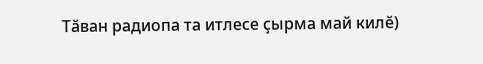Тӑван радиопа та итлесе ҫырма май килӗ)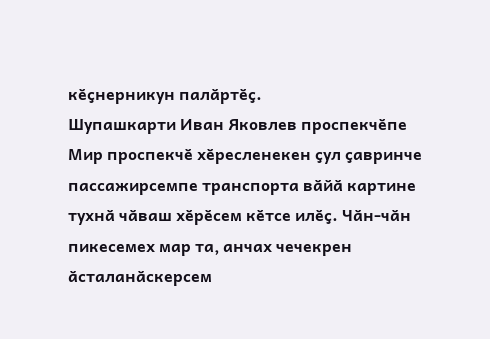кӗҫнерникун палӑртӗҫ.
Шупашкарти Иван Яковлев проспекчӗпе Мир проспекчӗ хӗресленекен ҫул ҫавринче пассажирсемпе транспорта вӑйӑ картине тухнӑ чӑваш хӗрӗсем кӗтсе илӗҫ. Чӑн-чӑн пикесемех мар та, анчах чечекрен ӑсталанӑскерсем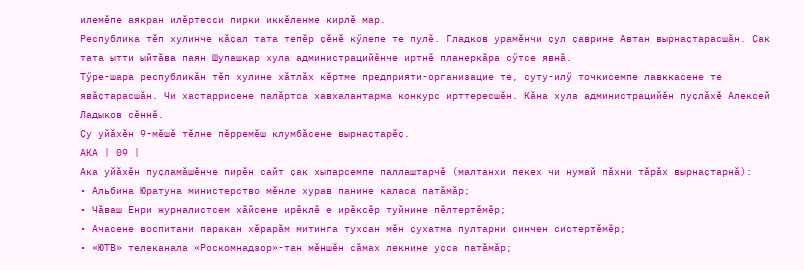илемӗпе аякран илӗртесси пирки иккӗленме кирлӗ мар.
Республика тӗп хулинче кӑҫал тата тепӗр ҫӗнӗ кӳлепе те пулӗ. Гладков урамӗнчи ҫул ҫаврине Автан вырнаҫтарасшӑн. Ҫак тата ытти ыйтӑва паян Шупашкар хула администрацийӗнче иртнӗ планеркӑра сӳтсе явнӑ.
Тӳре-шара республикӑн тӗп хулине хӑтлӑх кӗртме предприяти-организацие те, суту-илӳ точкисемпе лавккасене те явӑҫтарасшӑн. Чи хастаррисене палӑртса хавхалантарма конкурс ирттересшӗн. Кӑна хула администрацийӗн пуҫлӑхӗ Алексей Ладыков сӗннӗ.
Ҫу уйӑхӗн 9-мӗшӗ тӗлне пӗрремӗш клумбӑсене вырнаҫтарӗҫ.
АКА | 09 |
Ака уйӑхӗн пуҫламӑшӗнче пирӗн сайт ҫак хыпарсемпе паллаштарчӗ (малтанхи пекех чи нумай пӑхни тӑрӑх вырнаҫтарнӑ):
• Альбина Юратуна министерство мӗнле хурав панине каласа патӑмӑр;
• Чӑваш Енри журналистсем хӑйсене ирӗклӗ е ирӗксӗр туйнине пӗлтертӗмӗр;
• Ачасене воспитани паракан хӗрарӑм митинга тухсан мӗн ҫухатма пултарни ҫинчен систертӗмӗр;
• «ЮТВ» телеканала «Роскомнадзор»-тан мӗншӗн сӑмах лекнине уҫса патӑмӑр;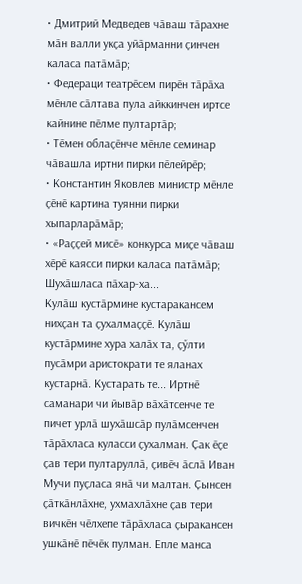• Дмитрий Медведев чӑваш тӑрахне мӑн валли укҫа уйӑрманни ҫинчен каласа патӑмӑр;
• Федераци театрӗсем пирӗн тӑрӑха мӗнле сӑлтава пула айккинчен иртсе кайнине пӗлме пултартӑр;
• Тӗмен облаҫӗнче мӗнле семинар чӑвашла иртни пирки пӗлейрӗр;
• Константин Яковлев министр мӗнле ҫӗнӗ картина туянни пирки хыпарларӑмӑр;
• «Раҫҫей мисӗ» конкурса миҫе чӑваш хӗрӗ каясси пирки каласа патӑмӑр;
Шухӑшласа пӑхар-ха...
Кулӑш кустӑрмине кустаракансем нихҫан та ҫухалмаҫҫӗ. Кулӑш кустӑрмине хура халӑх та, ҫӳлти пусӑмри аристократи те яланах кустарнӑ. Кустарать те... Иртнӗ саманари чи йывӑр вӑхӑтсенче те пичет урлӑ шухӑшсӑр пулӑмсенчен тӑрӑхласа куласси ҫухалман. Ҫак ӗҫе ҫав тери пултаруллӑ, ҫивӗч ӑслӑ Иван Мучи пуҫласа янӑ чи малтан. Ҫынсен ҫӑткӑнлӑхне, ухмахлӑхне ҫав тери вичкӗн чӗлхепе тӑрӑхласа ҫыракансен ушкӑнӗ пӗчӗк пулман. Епле манса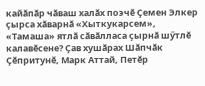кайӑпӑр чӑваш халӑх поэчӗ Ҫемен Элкер ҫырса хӑварнӑ «Хыткукарсем», «Тамаша» ятлӑ сӑвӑлласа ҫырнӑ шӳтлӗ калавӗсене? Ҫав хушӑрах Шӑпчӑк Ҫӗпритунӗ, Марк Аттай, Петӗр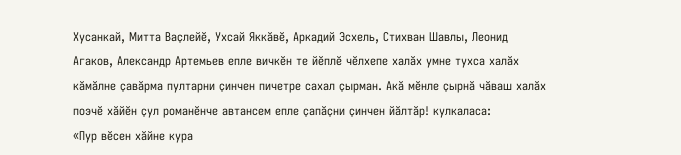Хусанкай, Митта Ваҫлейӗ, Ухсай Яккӑвӗ, Аркадий Эсхель, Стихван Шавлы, Леонид Агаков, Александр Артемьев епле вичкӗн те йӗплӗ чӗлхепе халӑх умне тухса халӑх кӑмӑлне ҫавӑрма пултарни ҫинчен пичетре сахал ҫырман. Акӑ мӗнле ҫырнӑ чӑваш халӑх поэчӗ хӑйӗн ҫул романӗнче автансем епле ҫапӑҫни ҫинчен йӑлтӑр! кулкаласа:
«Пур вӗсен хӑйне кура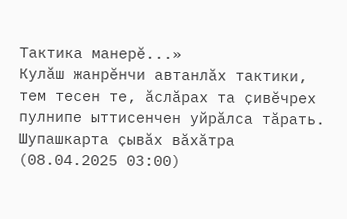Тактика манерӗ...»
Кулӑш жанрӗнчи автанлӑх тактики, тем тесен те, ӑслӑрах та ҫивӗчрех пулнипе ыттисенчен уйрӑлса тӑрать.
Шупашкарта ҫывӑх вӑхӑтра (08.04.2025 03:00)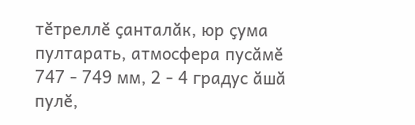тӗтреллӗ ҫанталӑк, юр ҫума пултарать, атмосфера пусӑмӗ 747 - 749 мм, 2 - 4 градус ӑшӑ пулӗ,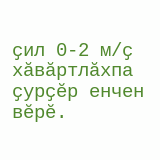ҫил 0-2 м/ҫ хӑвӑртлӑхпа ҫурҫӗр енчен вӗрӗ.